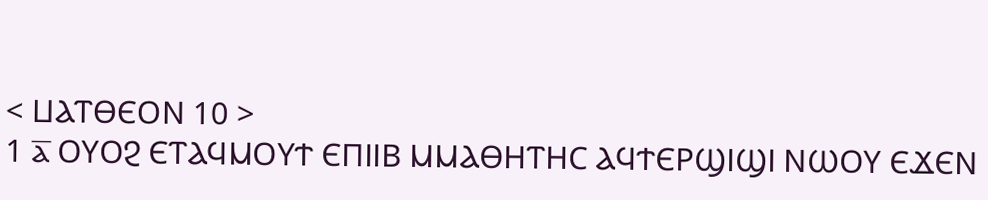< ⳘⲀⲦⲐⲈⲞⲚ 10 >
1 ⲁ̅ ⲞⲨⲞϨ ⲈⲦⲀϤⲘⲞⲨϮ ⲈⲠⲒⲒⲂ ⲘⲘⲀⲐⲎⲦⲎⲤ ⲀϤϮⲈⲢϢⲒϢⲒ ⲚⲰⲞⲨ ⲈϪⲈⲚ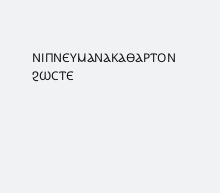ⲚⲒⲠⲚⲈⲨⲘⲀⲚⲀⲔⲀⲐⲀⲢⲦⲞⲚ ϨⲰⲤⲦⲈ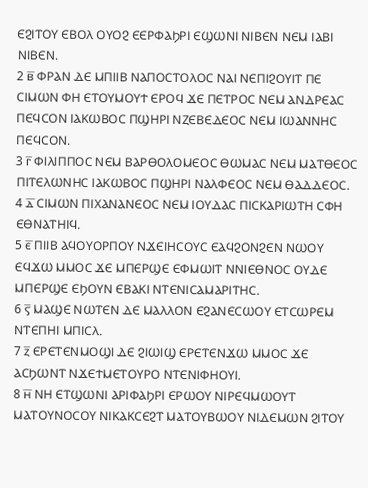ⲈϨⲒⲦⲞⲨ ⲈⲂⲞⲖ ⲞⲨⲞϨ ⲈⲈⲢⲪⲀϦⲢⲒ ⲈϢⲰⲚⲒ ⲚⲒⲂⲈⲚ ⲚⲈⲘ ⲒⲀⲂⲒ ⲚⲒⲂⲈⲚ.
2 ⲃ̅ ⲪⲢⲀⲚ ⲆⲈ ⲘⲠⲒⲒⲂ ⲚⲀⲠⲞⲤⲦⲞⲖⲞⲤ ⲚⲀⲒ ⲚⲈⲠⲒϨⲞⲨⲒⲦ ⲠⲈ ⲤⲒⲘⲰⲚ ⲪⲎ ⲈⲦⲞⲨⲘⲞⲨϮ ⲈⲢⲞϤ ϪⲈ ⲠⲈⲦⲢⲞⲤ ⲚⲈⲘ ⲀⲚⲆⲢⲈⲀⲤ ⲠⲈϤⲤⲞⲚ ⲒⲀⲔⲰⲂⲞⲤ ⲠϢⲎⲢⲒ ⲚⲌⲈⲂⲈⲆⲈⲞⲤ ⲚⲈⲘ ⲒⲰⲀⲚⲚⲎⲤ ⲠⲈϤⲤⲞⲚ.
3 ⲅ̅ ⲪⲒⲖⲒⲠⲠⲞⲤ ⲚⲈⲘ ⲂⲀⲢⲐⲞⲖⲞⲘⲈⲞⲤ ⲐⲰⲘⲀⲤ ⲚⲈⲘ ⲘⲀⲦⲐⲈⲞⲤ ⲠⲒⲦⲈⲖⲰⲚⲎⲤ ⲒⲀⲔⲰⲂⲞⲤ ⲠϢⲎⲢⲒ ⲚⲀⲖⲪⲈⲞⲤ ⲚⲈⲘ ⲐⲀⲆⲆⲈⲞⲤ.
4 ⲇ̅ ⲤⲒⲘⲰⲚ ⲠⲒⲬⲀⲚⲀⲚⲈⲞⲤ ⲚⲈⲘ ⲒⲞⲨⲆⲀⲤ ⲠⲒⲤⲔⲀⲢⲒⲰⲦⲎ ⲤⲪⲎ ⲈⲐⲚⲀⲦⲎⲒϤ.
5 ⲉ̅ ⲠⲒⲒⲂ ⲀϤⲞⲨⲞⲢⲠⲞⲨ ⲚϪⲈⲒⲎⲤⲞⲨⲤ ⲈⲀϤϨⲞⲚϨⲈⲚ ⲚⲰⲞⲨ ⲈϤϪⲰ ⲘⲘⲞⲤ ϪⲈ ⲘⲠⲈⲢϢⲈ ⲈⲪⲘⲰⲒⲦ ⲚⲚⲒⲈⲐⲚⲞⲤ ⲞⲨⲆⲈ ⲘⲠⲈⲢϢⲈ ⲈϦⲞⲨⲚ ⲈⲂⲀⲔⲒ ⲚⲦⲈⲚⲒⲤⲀⲘⲀⲢⲒⲦⲎⲤ.
6 ⲋ̅ ⲘⲀϢⲈ ⲚⲰⲦⲈⲚ ⲆⲈ ⲘⲀⲖⲖⲞⲚ ⲈϨⲀⲚⲈⲤⲰⲞⲨ ⲈⲦⲤⲰⲢⲈⲘ ⲚⲦⲈⲠⲎⲒ ⲘⲠⲒⲤⲖ.
7 ⲍ̅ ⲈⲢⲈⲦⲈⲚⲘⲞϢⲒ ⲆⲈ ϨⲒⲰⲒϢ ⲈⲢⲈⲦⲈⲚϪⲰ ⲘⲘⲞⲤ ϪⲈ ⲀⲤϦⲰⲚⲦ ⲚϪⲈϮⲘⲈⲦⲞⲨⲢⲞ ⲚⲦⲈⲚⲒⲪⲎⲞⲨⲒ.
8 ⲏ̅ ⲚⲎ ⲈⲦϢⲰⲚⲒ ⲀⲢⲒⲪⲀϦⲢⲒ ⲈⲢⲰⲞⲨ ⲚⲒⲢⲈϤⲘⲰⲞⲨⲦ ⲘⲀⲦⲞⲨⲚⲞⲤⲞⲨ ⲚⲒⲔⲀⲔⲤⲈϨⲦ ⲘⲀⲦⲞⲨⲂⲰⲞⲨ ⲚⲒⲆⲈⲘⲰⲚ ϨⲒⲦⲞⲨ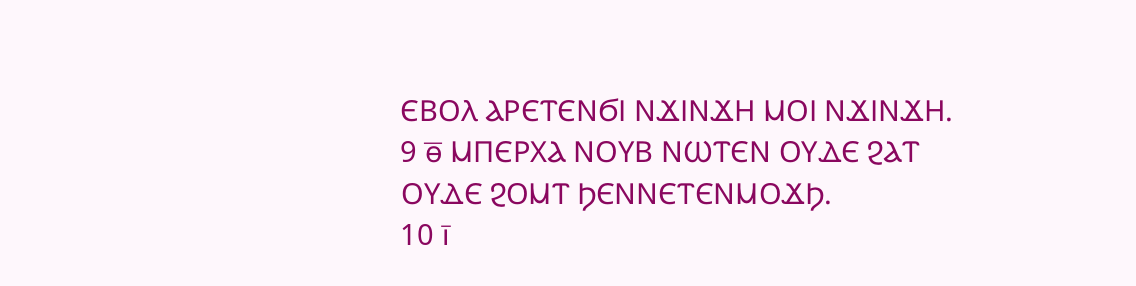ⲈⲂⲞⲖ ⲀⲢⲈⲦⲈⲚϬⲒ ⲚϪⲒⲚϪⲎ ⲘⲞⲒ ⲚϪⲒⲚϪⲎ.
9 ⲑ̅ ⲘⲠⲈⲢⲬⲀ ⲚⲞⲨⲂ ⲚⲰⲦⲈⲚ ⲞⲨⲆⲈ ϨⲀⲦ ⲞⲨⲆⲈ ϨⲞⲘⲦ ϦⲈⲚⲚⲈⲦⲈⲚⲘⲞϪϦ.
10 ⲓ̅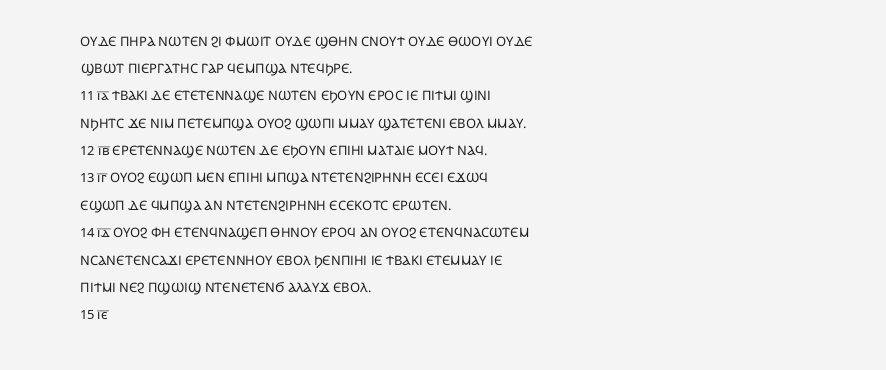ⲞⲨⲆⲈ ⲠⲎⲢⲀ ⲚⲰⲦⲈⲚ ϨⲒ ⲪⲘⲰⲒⲦ ⲞⲨⲆⲈ ϢⲐⲎⲚ ⲤⲚⲞⲨϮ ⲞⲨⲆⲈ ⲐⲰⲞⲨⲒ ⲞⲨⲆⲈ ϢⲂⲰⲦ ⲠⲒⲈⲢⲄⲀⲦⲎⲤ ⲄⲀⲢ ϤⲈⲘⲠϢⲀ ⲚⲦⲈϤϦⲢⲈ.
11 ⲓ̅ⲁ̅ ϮⲂⲀⲔⲒ ⲆⲈ ⲈⲦⲈⲦⲈⲚⲚⲀϢⲈ ⲚⲰⲦⲈⲚ ⲈϦⲞⲨⲚ ⲈⲢⲞⲤ ⲒⲈ ⲠⲒϮⲘⲒ ϢⲒⲚⲒ ⲚϦⲎⲦⲤ ϪⲈ ⲚⲒⲘ ⲠⲈⲦⲈⲘⲠϢⲀ ⲞⲨⲞϨ ϢⲰⲠⲒ ⲘⲘⲀⲨ ϢⲀⲦⲈⲦⲈⲚⲒ ⲈⲂⲞⲖ ⲘⲘⲀⲨ.
12 ⲓ̅ⲃ̅ ⲈⲢⲈⲦⲈⲚⲚⲀϢⲈ ⲚⲰⲦⲈⲚ ⲆⲈ ⲈϦⲞⲨⲚ ⲈⲠⲒⲎⲒ ⲘⲀⲦⲀⲒⲈ ⲘⲞⲨϮ ⲚⲀϤ.
13 ⲓ̅ⲅ̅ ⲞⲨⲞϨ ⲈϢⲰⲠ ⲘⲈⲚ ⲈⲠⲒⲎⲒ ⲘⲠϢⲀ ⲚⲦⲈⲦⲈⲚϨⲒⲢⲎⲚⲎ ⲈⲤⲈⲒ ⲈϪⲰϤ ⲈϢⲰⲠ ⲆⲈ ϤⲘⲠϢⲀ ⲀⲚ ⲚⲦⲈⲦⲈⲚϨⲒⲢⲎⲚⲎ ⲈⲤⲈⲔⲞⲦⲤ ⲈⲢⲰⲦⲈⲚ.
14 ⲓ̅ⲇ̅ ⲞⲨⲞϨ ⲪⲎ ⲈⲦⲈⲚϤⲚⲀϢⲈⲠ ⲐⲎⲚⲞⲨ ⲈⲢⲞϤ ⲀⲚ ⲞⲨⲞϨ ⲈⲦⲈⲚϤⲚⲀⲤⲰⲦⲈⲘ ⲚⲤⲀⲚⲈⲦⲈⲚⲤⲀϪⲒ ⲈⲢⲈⲦⲈⲚⲚⲎⲞⲨ ⲈⲂⲞⲖ ϦⲈⲚⲠⲒⲎⲒ ⲒⲈ ϮⲂⲀⲔⲒ ⲈⲦⲈⲘⲘⲀⲨ ⲒⲈ ⲠⲒϮⲘⲒ ⲚⲈϨ ⲠϢⲰⲒϢ ⲚⲦⲈⲚⲈⲦⲈⲚϬ ⲀⲖⲀⲨϪ ⲈⲂⲞⲖ.
15 ⲓ̅ⲉ̅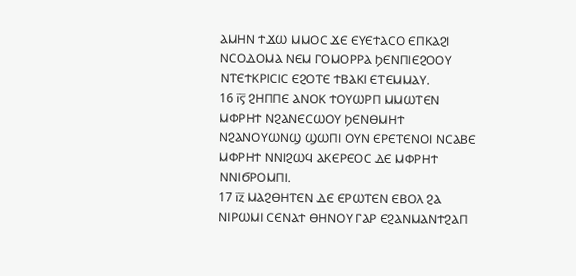ⲀⲘⲎⲚ ϮϪⲰ ⲘⲘⲞⲤ ϪⲈ ⲈⲨⲈϮⲀⲤⲞ ⲈⲠⲔⲀϨⲒ ⲚⲤⲞⲆⲞⲘⲀ ⲚⲈⲘ ⲄⲞⲘⲞⲢⲢⲀ ϦⲈⲚⲠⲒⲈϨⲞⲞⲨ ⲚⲦⲈϮⲔⲢⲒⲤⲒⲤ ⲈϨⲞⲦⲈ ϮⲂⲀⲔⲒ ⲈⲦⲈⲘⲘⲀⲨ.
16 ⲓ̅ⲋ̅ ϨⲎⲠⲠⲈ ⲀⲚⲞⲔ ϮⲞⲨⲰⲢⲠ ⲘⲘⲰⲦⲈⲚ ⲘⲪⲢⲎϮ ⲚϨⲀⲚⲈⲤⲰⲞⲨ ϦⲈⲚⲐⲘⲎϮ ⲚϨⲀⲚⲞⲨⲰⲚϢ ϢⲰⲠⲒ ⲞⲨⲚ ⲈⲢⲈⲦⲈⲚⲞⲒ ⲚⲤⲀⲂⲈ ⲘⲪⲢⲎϮ ⲚⲚⲒϨⲰϤ ⲀⲔⲈⲢⲈⲞⲤ ⲆⲈ ⲘⲪⲢⲎϮ ⲚⲚⲒϬⲢⲞⲘⲠⲒ.
17 ⲓ̅ⲍ̅ ⲘⲀϨⲐⲎⲦⲈⲚ ⲆⲈ ⲈⲢⲰⲦⲈⲚ ⲈⲂⲞⲖ ϨⲀ ⲚⲒⲢⲰⲘⲒ ⲤⲈⲚⲀϮ ⲐⲎⲚⲞⲨ ⲄⲀⲢ ⲈϨⲀⲚⲘⲀⲚϮϨⲀⲠ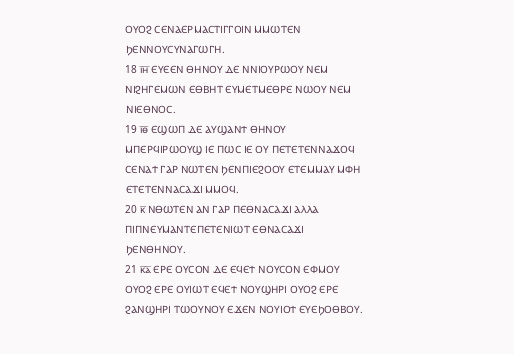ⲞⲨⲞϨ ⲤⲈⲚⲀⲈⲢⲘⲀⲤⲦⲒⲄⲄⲞⲒⲚ ⲘⲘⲰⲦⲈⲚ ϦⲈⲚⲚⲞⲨⲤⲨⲚⲀⲄⲰⲄⲎ.
18 ⲓ̅ⲏ̅ ⲈⲨⲈⲈⲚ ⲐⲎⲚⲞⲨ ⲆⲈ ⲚⲚⲒⲞⲨⲢⲰⲞⲨ ⲚⲈⲘ ⲚⲒϨⲎⲄⲈⲘⲰⲚ ⲈⲐⲂⲎⲦ ⲈⲨⲘⲈⲦⲘⲈⲐⲢⲈ ⲚⲰⲞⲨ ⲚⲈⲘ ⲚⲒⲈⲐⲚⲞⲤ.
19 ⲓ̅ⲑ̅ ⲈϢⲰⲠ ⲆⲈ ⲀⲨϢⲀⲚϮ ⲐⲎⲚⲞⲨ ⲘⲠⲈⲢϤⲒⲢⲰⲞⲨϢ ⲒⲈ ⲠⲰⲤ ⲒⲈ ⲞⲨ ⲠⲈⲦⲈⲦⲈⲚⲚⲀϪⲞϤ ⲤⲈⲚⲀϮ ⲄⲀⲢ ⲚⲰⲦⲈⲚ ϦⲈⲚⲠⲒⲈϨⲞⲞⲨ ⲈⲦⲈⲘⲘⲀⲨ ⲘⲪⲎ ⲈⲦⲈⲦⲈⲚⲚⲀⲤⲀϪⲒ ⲘⲘⲞϤ.
20 ⲕ̅ ⲚⲐⲰⲦⲈⲚ ⲀⲚ ⲄⲀⲢ ⲠⲈⲐⲚⲀⲤⲀϪⲒ ⲀⲖⲖⲀ ⲠⲒⲠⲚⲈⲨⲘⲀⲚⲦⲈⲠⲈⲦⲈⲚⲒⲰⲦ ⲈⲐⲚⲀⲤⲀϪⲒ ϦⲈⲚⲐⲎⲚⲞⲨ.
21 ⲕ̅ⲁ̅ ⲈⲢⲈ ⲞⲨⲤⲞⲚ ⲆⲈ ⲈϤⲈϮ ⲚⲞⲨⲤⲞⲚ ⲈⲪⲘⲞⲨ ⲞⲨⲞϨ ⲈⲢⲈ ⲞⲨⲒⲰⲦ ⲈϤⲈϮ ⲚⲞⲨϢⲎⲢⲒ ⲞⲨⲞϨ ⲈⲢⲈ ϨⲀⲚϢⲎⲢⲒ ⲦⲰⲞⲨⲚⲞⲨ ⲈϪⲈⲚ ⲚⲞⲨⲒⲞϮ ⲈⲨⲈϦⲞⲐⲂⲞⲨ.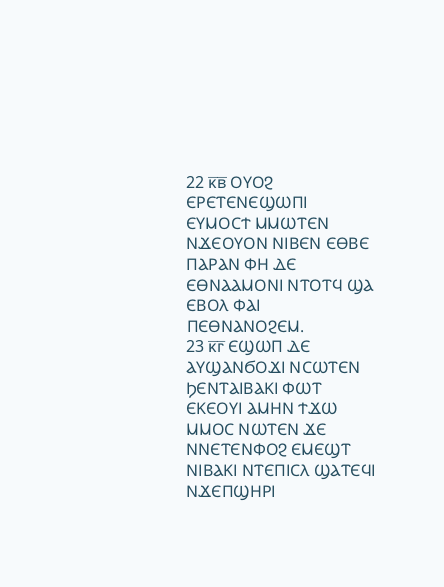22 ⲕ̅ⲃ̅ ⲞⲨⲞϨ ⲈⲢⲈⲦⲈⲚⲈϢⲰⲠⲒ ⲈⲨⲘⲞⲤϮ ⲘⲘⲰⲦⲈⲚ ⲚϪⲈⲞⲨⲞⲚ ⲚⲒⲂⲈⲚ ⲈⲐⲂⲈ ⲠⲀⲢⲀⲚ ⲪⲎ ⲆⲈ ⲈⲐⲚⲀⲀⲘⲞⲚⲒ ⲚⲦⲞⲦϤ ϢⲀ ⲈⲂⲞⲖ ⲪⲀⲒ ⲠⲈⲐⲚⲀⲚⲞϨⲈⲘ.
23 ⲕ̅ⲅ̅ ⲈϢⲰⲠ ⲆⲈ ⲀⲨϢⲀⲚϬⲞϪⲒ ⲚⲤⲰⲦⲈⲚ ϦⲈⲚⲦⲀⲒⲂⲀⲔⲒ ⲪⲰⲦ ⲈⲔⲈⲞⲨⲒ ⲀⲘⲎⲚ ϮϪⲰ ⲘⲘⲞⲤ ⲚⲰⲦⲈⲚ ϪⲈ ⲚⲚⲈⲦⲈⲚⲪⲞϨ ⲈⲘⲈϢⲦ ⲚⲒⲂⲀⲔⲒ ⲚⲦⲈⲠⲒⲤⲖ ϢⲀⲦⲈϤⲒ ⲚϪⲈⲠϢⲎⲢⲒ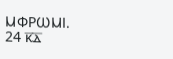ⲘⲪⲢⲰⲘⲒ.
24 ⲕ̅ⲇ̅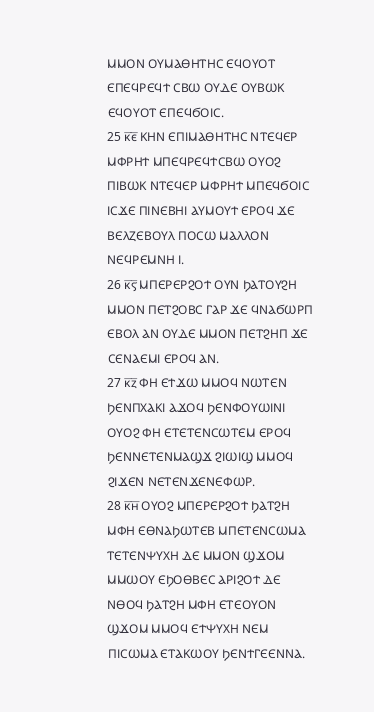ⲘⲘⲞⲚ ⲞⲨⲘⲀⲐⲎⲦⲎⲤ ⲈϤⲞⲨⲞⲦ ⲈⲠⲈϤⲢⲈϤϮ ⲤⲂⲰ ⲞⲨⲆⲈ ⲞⲨⲂⲰⲔ ⲈϤⲞⲨⲞⲦ ⲈⲠⲈϤϬⲞⲒⲤ.
25 ⲕ̅ⲉ̅ ⲔⲎⲚ ⲈⲠⲒⲘⲀⲐⲎⲦⲎⲤ ⲚⲦⲈϤⲈⲢ ⲘⲪⲢⲎϮ ⲘⲠⲈϤⲢⲈϤϮⲤⲂⲰ ⲞⲨⲞϨ ⲠⲒⲂⲰⲔ ⲚⲦⲈϤⲈⲢ ⲘⲪⲢⲎϮ ⲘⲠⲈϤϬⲞⲒⲤ ⲒⲤϪⲈ ⲠⲒⲚⲈⲂⲎⲒ ⲀⲨⲘⲞⲨϮ ⲈⲢⲞϤ ϪⲈ ⲂⲈⲖⲌⲈⲂⲞⲨⲖ ⲠⲞⲤⲰ ⲘⲀⲖⲖⲞⲚ ⲚⲈϤⲢⲈⲘⲚⲎ Ⲓ.
26 ⲕ̅ⲋ̅ ⲘⲠⲈⲢⲈⲢϨⲞϮ ⲞⲨⲚ ϦⲀⲦⲞⲨϨⲎ ⲘⲘⲞⲚ ⲠⲈⲦϨⲞⲂⲤ ⲄⲀⲢ ϪⲈ ϤⲚⲀϬⲰⲢⲠ ⲈⲂⲞⲖ ⲀⲚ ⲞⲨⲆⲈ ⲘⲘⲞⲚ ⲠⲈⲦϨⲎⲠ ϪⲈ ⲤⲈⲚⲀⲈⲘⲒ ⲈⲢⲞϤ ⲀⲚ.
27 ⲕ̅ⲍ̅ ⲪⲎ ⲈϮϪⲰ ⲘⲘⲞϤ ⲚⲰⲦⲈⲚ ϦⲈⲚⲠⲬⲀⲔⲒ ⲀϪⲞϤ ϦⲈⲚⲪⲞⲨⲰⲒⲚⲒ ⲞⲨⲞϨ ⲪⲎ ⲈⲦⲈⲦⲈⲚⲤⲰⲦⲈⲘ ⲈⲢⲞϤ ϦⲈⲚⲚⲈⲦⲈⲚⲘⲀϢϪ ϨⲒⲰⲒϢ ⲘⲘⲞϤ ϨⲒϪⲈⲚ ⲚⲈⲦⲈⲚϪⲈⲚⲈⲪⲰⲢ.
28 ⲕ̅ⲏ̅ ⲞⲨⲞϨ ⲘⲠⲈⲢⲈⲢϨⲞϮ ϦⲀⲦϨⲎ ⲘⲪⲎ ⲈⲐⲚⲀϦⲰⲦⲈⲂ ⲘⲠⲈⲦⲈⲚⲤⲰⲘⲀ ⲦⲈⲦⲈⲚⲮⲨⲬⲎ ⲆⲈ ⲘⲘⲞⲚ ϢϪⲞⲘ ⲘⲘⲰⲞⲨ ⲈϦⲞⲐⲂⲈⲤ ⲀⲢⲒϨⲞϮ ⲆⲈ ⲚⲐⲞϤ ϦⲀⲦϨⲎ ⲘⲪⲎ ⲈⲦⲈⲞⲨⲞⲚ ϢϪⲞⲘ ⲘⲘⲞϤ ⲈϮⲮⲨⲬⲎ ⲚⲈⲘ ⲠⲒⲤⲰⲘⲀ ⲈⲦⲀⲔⲰⲞⲨ ϦⲈⲚϮⲄⲈⲈⲚⲚⲀ.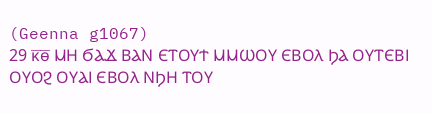(Geenna g1067)
29 ⲕ̅ⲑ̅ ⲘⲎ ϬⲀϪ ⲂⲀⲚ ⲈⲦⲞⲨϮ ⲘⲘⲰⲞⲨ ⲈⲂⲞⲖ ϦⲀ ⲞⲨⲦⲈⲂⲒ ⲞⲨⲞϨ ⲞⲨⲀⲒ ⲈⲂⲞⲖ ⲚϦⲎ ⲦⲞⲨ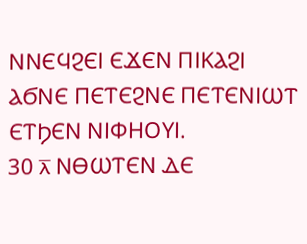ⲚⲚⲈϤϨⲈⲒ ⲈϪⲈⲚ ⲠⲒⲔⲀϨⲒ ⲀϬⲚⲈ ⲠⲈⲦⲈϨⲚⲈ ⲠⲈⲦⲈⲚⲒⲰⲦ ⲈⲦϦⲈⲚ ⲚⲒⲪⲎⲞⲨⲒ.
30 ⲗ̅ ⲚⲐⲰⲦⲈⲚ ⲆⲈ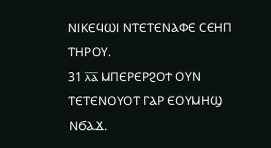ⲚⲒⲔⲈϤⲰⲒ ⲚⲦⲈⲦⲈⲚⲀⲪⲈ ⲤⲈⲎⲠ ⲦⲎⲢⲞⲨ.
31 ⲗ̅ⲁ̅ ⲘⲠⲈⲢⲈⲢϨⲞϮ ⲞⲨⲚ ⲦⲈⲦⲈⲚⲞⲨⲞⲦ ⲄⲀⲢ ⲈⲞⲨⲘⲎϢ ⲚϬⲀϪ.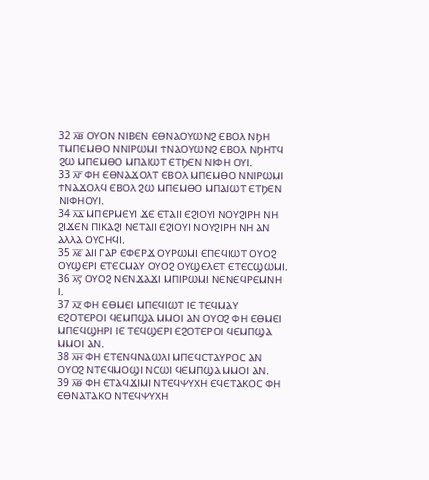32 ⲗ̅ⲃ̅ ⲞⲨⲞⲚ ⲚⲒⲂⲈⲚ ⲈⲐⲚⲀⲞⲨⲰⲚϨ ⲈⲂⲞⲖ ⲚϦⲎ ⲦⲘⲠⲈⲘⲐⲞ ⲚⲚⲒⲢⲰⲘⲒ ϮⲚⲀⲞⲨⲰⲚϨ ⲈⲂⲞⲖ ⲚϦⲎⲦϤ ϨⲰ ⲘⲠⲈⲘⲐⲞ ⲘⲠⲀⲒⲰⲦ ⲈⲦϦⲈⲚ ⲚⲒⲪⲎ ⲞⲨⲒ.
33 ⲗ̅ⲅ̅ ⲪⲎ ⲈⲐⲚⲀϪⲞⲖⲦ ⲈⲂⲞⲖ ⲘⲠⲈⲘⲐⲞ ⲚⲚⲒⲢⲰⲘⲒ ϮⲚⲀϪⲞⲖϤ ⲈⲂⲞⲖ ϨⲰ ⲘⲠⲈⲘⲐⲞ ⲘⲠⲀⲒⲰⲦ ⲈⲦϦⲈⲚ ⲚⲒⲪⲎⲞⲨⲒ.
34 ⲗ̅ⲇ̅ ⲘⲠⲈⲢⲘⲈⲨⲒ ϪⲈ ⲈⲦⲀⲒⲒ ⲈϨⲒⲞⲨⲒ ⲚⲞⲨϨⲒⲢⲎ ⲚⲎ ϨⲒϪⲈⲚ ⲠⲒⲔⲀϨⲒ ⲚⲈⲦⲀⲒⲒ ⲈϨⲒⲞⲨⲒ ⲚⲞⲨϨⲒⲢⲎ ⲚⲎ ⲀⲚ ⲀⲖⲖⲀ ⲞⲨⲤⲎϤⲒ.
35 ⲗ̅ⲉ̅ ⲀⲒⲒ ⲄⲀⲢ ⲈⲪⲈⲢϪ ⲞⲨⲢⲰⲘⲒ ⲈⲠⲈϤⲒⲰⲦ ⲞⲨⲞϨ ⲞⲨϢⲈⲢⲒ ⲈⲦⲈⲤⲘⲀⲨ ⲞⲨⲞϨ ⲞⲨϢⲈⲖⲈⲦ ⲈⲦⲈⲤϢⲰⲘⲒ.
36 ⲗ̅ⲋ̅ ⲞⲨⲞϨ ⲚⲈⲚϪⲀϪⲒ ⲘⲠⲒⲢⲰⲘⲒ ⲚⲈⲚⲈϤⲢⲈⲘⲚⲎ Ⲓ.
37 ⲗ̅ⲍ̅ ⲪⲎ ⲈⲐⲘⲈⲒ ⲘⲠⲈϤⲒⲰⲦ ⲒⲈ ⲦⲈϤⲘⲀⲨ ⲈϨⲞⲦⲈⲢⲞⲒ ϤⲈⲘⲠϢⲀ ⲘⲘⲞⲒ ⲀⲚ ⲞⲨⲞϨ ⲪⲎ ⲈⲐⲘⲈⲒ ⲘⲠⲈϤϢⲎⲢⲒ ⲒⲈ ⲦⲈϤϢⲈⲢⲒ ⲈϨⲞⲦⲈⲢⲞⲒ ϤⲈⲘⲠϢⲀ ⲘⲘⲞⲒ ⲀⲚ.
38 ⲗ̅ⲏ̅ ⲪⲎ ⲈⲦⲈⲚϤⲚⲀⲰⲖⲒ ⲘⲠⲈϤⲤⲦⲀⲨⲢⲞⲤ ⲀⲚ ⲞⲨⲞϨ ⲚⲦⲈϤⲘⲞϢⲒ ⲚⲤⲰⲒ ϤⲈⲘⲠϢⲀ ⲘⲘⲞⲒ ⲀⲚ.
39 ⲗ̅ⲑ̅ ⲪⲎ ⲈⲦⲀϤϪⲒⲘⲒ ⲚⲦⲈϤⲮⲨⲬⲎ ⲈϤⲈⲦⲀⲔⲞⲤ ⲪⲎ ⲈⲐⲚⲀⲦⲀⲔⲞ ⲚⲦⲈϤⲮⲨⲬⲎ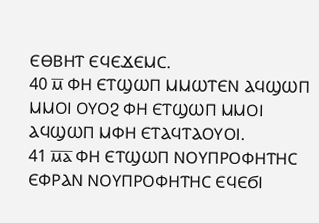ⲈⲐⲂⲎⲦ ⲈϤⲈϪⲈⲘⲤ.
40 ⲙ̅ ⲪⲎ ⲈⲦϢⲰⲠ ⲘⲘⲰⲦⲈⲚ ⲀϤϢⲰⲠ ⲘⲘⲞⲒ ⲞⲨⲞϨ ⲪⲎ ⲈⲦϢⲰⲠ ⲘⲘⲞⲒ ⲀϤϢⲰⲠ ⲘⲪⲎ ⲈⲦⲀϤⲦⲀⲞⲨⲞⲒ.
41 ⲙ̅ⲁ̅ ⲪⲎ ⲈⲦϢⲰⲠ ⲚⲞⲨⲠⲢⲞⲪⲎⲦⲎⲤ ⲈⲪⲢⲀⲚ ⲚⲞⲨⲠⲢⲞⲪⲎⲦⲎⲤ ⲈϤⲈϬⲒ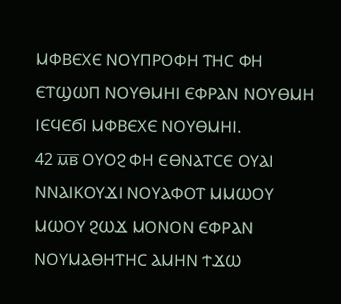ⲘⲪⲂⲈⲬⲈ ⲚⲞⲨⲠⲢⲞⲪⲎ ⲦⲎⲤ ⲪⲎ ⲈⲦϢⲰⲠ ⲚⲞⲨⲐⲘⲎⲒ ⲈⲪⲢⲀⲚ ⲚⲞⲨⲐⲘⲎ ⲒⲈϤⲈϬⲒ ⲘⲪⲂⲈⲬⲈ ⲚⲞⲨⲐⲘⲎⲒ.
42 ⲙ̅ⲃ̅ ⲞⲨⲞϨ ⲪⲎ ⲈⲐⲚⲀⲦⲤⲈ ⲞⲨⲀⲒ ⲚⲚⲀⲒⲔⲞⲨϪⲒ ⲚⲞⲨⲀⲪⲞⲦ ⲘⲘⲰⲞⲨ ⲘⲰⲞⲨ ϨⲰϪ ⲘⲞⲚⲞⲚ ⲈⲪⲢⲀⲚ ⲚⲞⲨⲘⲀⲐⲎⲦⲎⲤ ⲀⲘⲎⲚ ϮϪⲰ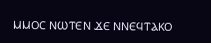ⲘⲘⲞⲤ ⲚⲰⲦⲈⲚ ϪⲈ ⲚⲚⲈϤⲦⲀⲔⲞ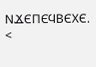ⲚϪⲈⲠⲈϤⲂⲈⲬⲈ.
<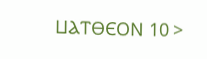ⳘⲀⲦⲐⲈⲞⲚ 10 >